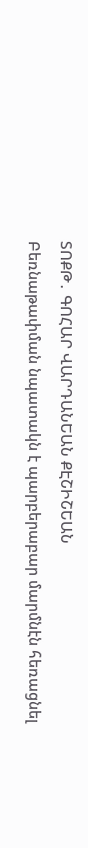ՏՈՔԹ․ ԳՈՀԱՐ ՎԱՐԴԱՆԵԱՆ ՔԷՇԻՇԵԱՆ
Բեռնաթափման նպատակն է պարբերաբար մարմնէն հեռացնել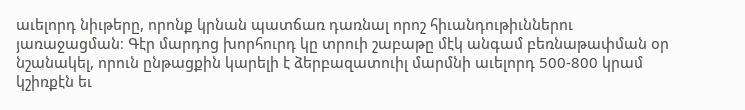աւելորդ նիւթերը, որոնք կրնան պատճառ դառնալ որոշ հիւանդութիւններու յառաջացման։ Գէր մարդոց խորհուրդ կը տրուի շաբաթը մէկ անգամ բեռնաթափման օր նշանակել, որուն ընթացքին կարելի է ձերբազատուիլ մարմնի աւելորդ 500-800 կրամ կշիռքէն եւ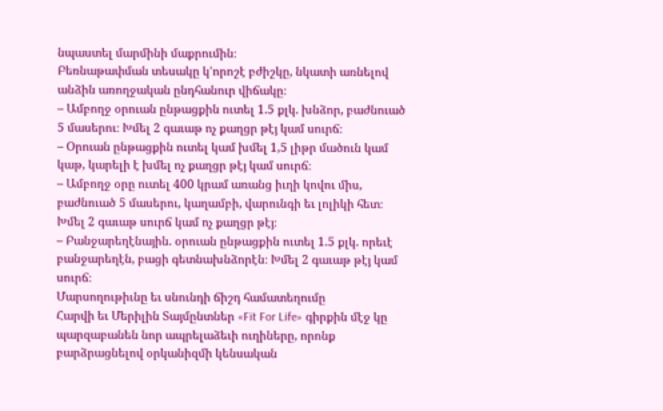նպաստել մարմինի մաքրումին։
Բեռնաթափման տեսակը կ՚որոշէ բժիշկը, նկատի առնելով անձին առողջական ընդհանուր վիճակը։
– Ամբողջ օրուան ընթացքին ուտել 1.5 քլկ. խնձոր, բաժնուած 5 մասերու։ Խմել 2 գաւաթ ոչ քաղցր թէյ կամ սուրճ։
– Օրուան ընթացքին ուտել կամ խմել 1,5 լիթր մածուն կամ կաթ, կարելի է խմել ոչ քաղցր թէյ կամ սուրճ։
– Ամբողջ օրը ուտել 400 կրամ առանց իւղի կովու միս, բաժնուած 5 մասերու, կաղամբի, վարունգի եւ լոլիկի հետ։ Խմել 2 գաւաթ սուրճ կամ ոչ քաղցր թէյ։
– Բանջարեղէնային. օրուան ընթացքին ուտել 1.5 քլկ. որեւէ բանջարեղէն, բացի գետնախնձորէն։ Խմել 2 գաւաթ թէյ կամ սուրճ։
Մարսողութիւնը եւ սնունդի ճիշդ համատեղումը
Հարվի եւ Մերիլին Տայմընտներ «Fit For Life» գիրքին մէջ կը պարզաբանեն նոր ապրելաձեւի ուղիները, որոնք բարձրացնելով օրկանիզմի կենսական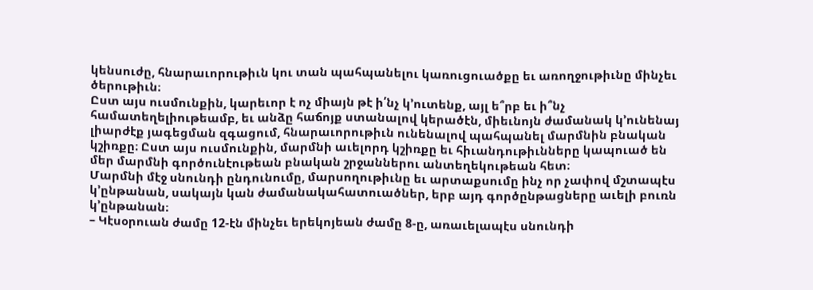կենսուժը, հնարաւորութիւն կու տան պահպանելու կառուցուածքը եւ առողջութիւնը մինչեւ ծերութիւն։
Ըստ այս ուսմունքին, կարեւոր է ոչ միայն թէ ի՛նչ կ՚ուտենք, այլ ե՞րբ եւ ի՞նչ համատեղելիութեամբ, եւ անձը հաճոյք ստանալով կերածէն, միեւնոյն ժամանակ կ՚ունենայ լիարժէք յագեցման զգացում, հնարաւորութիւն ունենալով պահպանել մարմնին բնական կշիռքը։ Ըստ այս ուսմունքին, մարմնի աւելորդ կշիռքը եւ հիւանդութիւնները կապուած են մեր մարմնի գործունէութեան բնական շրջաններու անտեղեկութեան հետ։
Մարմնի մէջ սնունդի ընդունումը, մարսողութիւնը եւ արտաքսումը ինչ որ չափով մշտապէս կ՚ընթանան, սակայն կան ժամանակահատուածներ, երբ այդ գործընթացները աւելի բուռն կ՚ընթանան։
– Կէսօրուան ժամը 12-էն մինչեւ երեկոյեան ժամը 8-ը, առաւելապէս սնունդի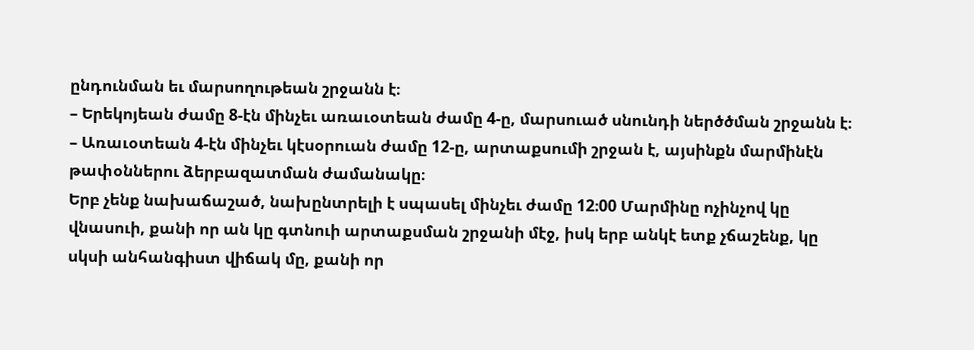ընդունման եւ մարսողութեան շրջանն է։
– Երեկոյեան ժամը 8-էն մինչեւ առաւօտեան ժամը 4-ը, մարսուած սնունդի ներծծման շրջանն է։
– Առաւօտեան 4-էն մինչեւ կէսօրուան ժամը 12-ը, արտաքսումի շրջան է, այսինքն մարմինէն թափօններու ձերբազատման ժամանակը։
Երբ չենք նախաճաշած, նախընտրելի է սպասել մինչեւ ժամը 12։00 Մարմինը ոչինչով կը վնասուի, քանի որ ան կը գտնուի արտաքսման շրջանի մէջ, իսկ երբ անկէ ետք չճաշենք, կը սկսի անհանգիստ վիճակ մը, քանի որ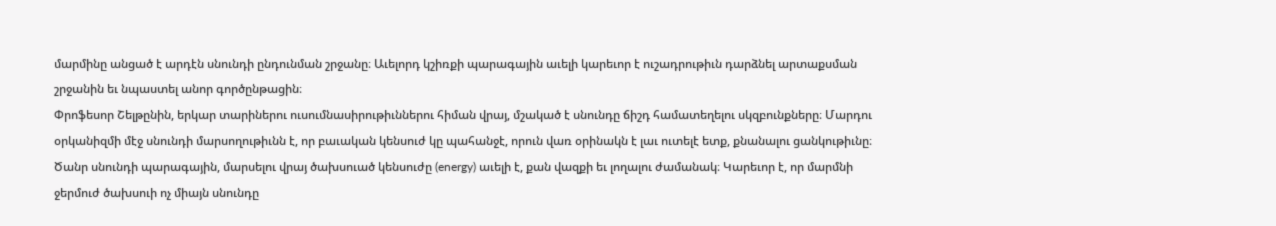մարմինը անցած է արդէն սնունդի ընդունման շրջանը։ Աւելորդ կշիռքի պարագային աւելի կարեւոր է ուշադրութիւն դարձնել արտաքսման շրջանին եւ նպաստել անոր գործընթացին։
Փրոֆեսոր Շելթընին, երկար տարիներու ուսումնասիրութիւններու հիման վրայ, մշակած է սնունդը ճիշդ համատեղելու սկզբունքները։ Մարդու օրկանիզմի մէջ սնունդի մարսողութիւնն է, որ բաւական կենսուժ կը պահանջէ, որուն վառ օրինակն է լաւ ուտելէ ետք, քնանալու ցանկութիւնը։ Ծանր սնունդի պարագային, մարսելու վրայ ծախսուած կենսուժը (energy) աւելի է, քան վազքի եւ լողալու ժամանակ։ Կարեւոր է, որ մարմնի ջերմուժ ծախսուի ոչ միայն սնունդը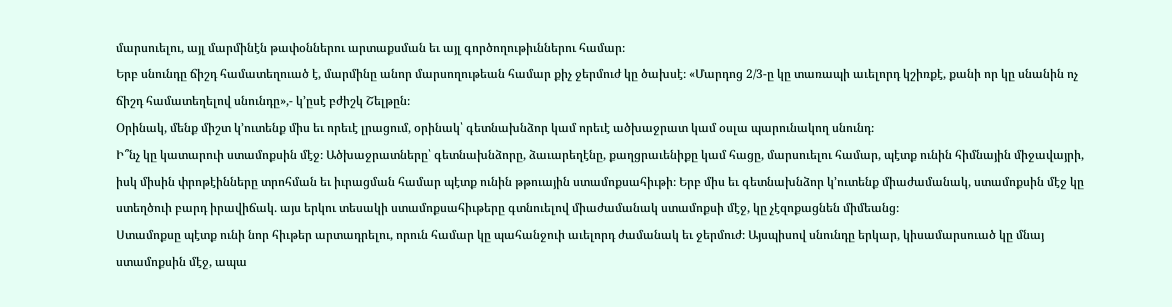մարսուելու, այլ մարմինէն թափօններու արտաքսման եւ այլ գործողութիւններու համար։
Երբ սնունդը ճիշդ համատեղուած է, մարմինը անոր մարսողութեան համար քիչ ջերմուժ կը ծախսէ։ «Մարդոց 2/3-ը կը տառապի աւելորդ կշիռքէ, քանի որ կը սնանին ոչ ճիշդ համատեղելով սնունդը»,- կ՚ըսէ բժիշկ Շելթըն։
Օրինակ, մենք միշտ կ՚ուտենք միս եւ որեւէ լրացում, օրինակ՝ գետնախնձոր կամ որեւէ ածխաջրատ կամ օսլա պարունակող սնունդ։
Ի՞նչ կը կատարուի ստամոքսին մէջ։ Ածխաջրատները՝ գետնախնձորը, ձաւարեղէնը, քաղցրաւենիքը կամ հացը, մարսուելու համար, պէտք ունին հիմնային միջավայրի, իսկ միսին փրոթէինները տրոհման եւ իւրացման համար պէտք ունին թթուային ստամոքսահիւթի։ Երբ միս եւ գետնախնձոր կ՚ուտենք միաժամանակ, ստամոքսին մէջ կը ստեղծուի բարդ իրավիճակ. այս երկու տեսակի ստամոքսահիւթերը գտնուելով միաժամանակ ստամոքսի մէջ, կը չէզոքացնեն միմեանց։
Ստամոքսը պէտք ունի նոր հիւթեր արտադրելու, որուն համար կը պահանջուի աւելորդ ժամանակ եւ ջերմուժ։ Այսպիսով սնունդը երկար, կիսամարսուած կը մնայ ստամոքսին մէջ, ապա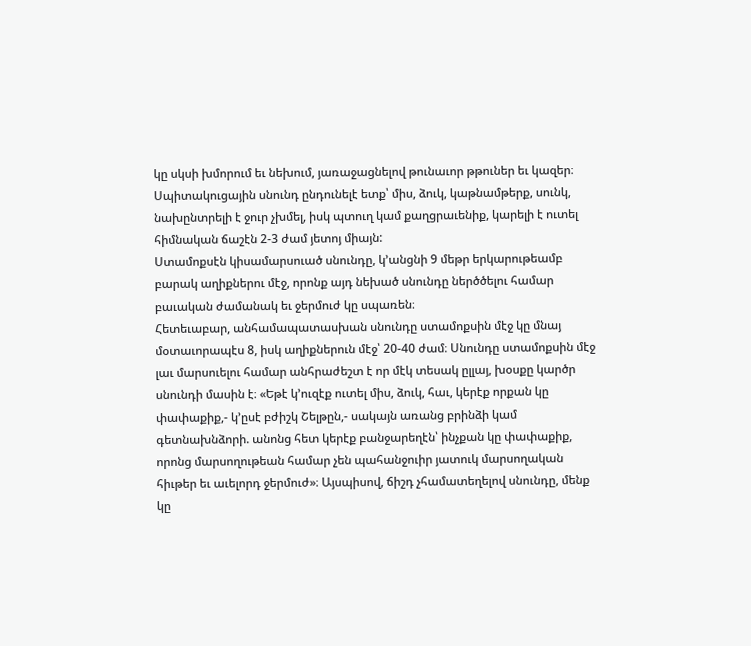կը սկսի խմորում եւ նեխում, յառաջացնելով թունաւոր թթուներ եւ կազեր։ Սպիտակուցային սնունդ ընդունելէ ետք՝ միս, ձուկ, կաթնամթերք, սունկ, նախընտրելի է ջուր չխմել, իսկ պտուղ կամ քաղցրաւենիք, կարելի է ուտել հիմնական ճաշէն 2-3 ժամ յետոյ միայն:
Ստամոքսէն կիսամարսուած սնունդը, կ՚անցնի 9 մեթր երկարութեամբ բարակ աղիքներու մէջ, որոնք այդ նեխած սնունդը ներծծելու համար բաւական ժամանակ եւ ջերմուժ կը սպառեն։
Հետեւաբար, անհամապատասխան սնունդը ստամոքսին մէջ կը մնայ մօտաւորապէս 8, իսկ աղիքներուն մէջ՝ 20-40 ժամ։ Սնունդը ստամոքսին մէջ լաւ մարսուելու համար անհրաժեշտ է որ մէկ տեսակ ըլլայ, խօսքը կարծր սնունդի մասին է։ «Եթէ կ՚ուզէք ուտել միս, ձուկ, հաւ, կերէք որքան կը փափաքիք,- կ՚ըսէ բժիշկ Շելթըն,- սակայն առանց բրինձի կամ գետնախնձորի. անոնց հետ կերէք բանջարեղէն՝ ինչքան կը փափաքիք, որոնց մարսողութեան համար չեն պահանջուիր յատուկ մարսողական հիւթեր եւ աւելորդ ջերմուժ»։ Այսպիսով, ճիշդ չհամատեղելով սնունդը, մենք կը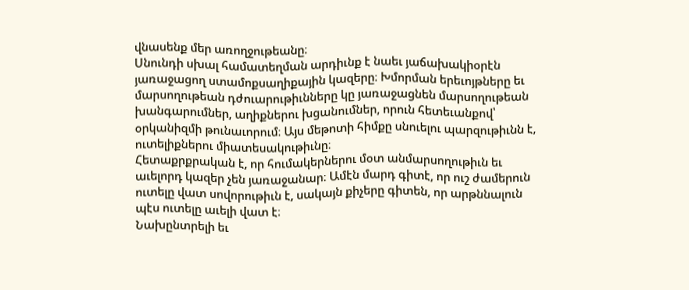վնասենք մեր առողջութեանը։
Սնունդի սխալ համատեղման արդիւնք է նաեւ յաճախակիօրէն յառաջացող ստամոքսաղիքային կազերը։ Խմորման երեւոյթները եւ մարսողութեան դժուարութիւնները կը յառաջացնեն մարսողութեան խանգարումներ, աղիքներու խցանումներ, որուն հետեւանքով՝ օրկանիզմի թունաւորում։ Այս մեթոտի հիմքը սնուելու պարզութիւնն է, ուտելիքներու միատեսակութիւնը։
Հետաքրքրական է, որ հումակերներու մօտ անմարսողութիւն եւ աւելորդ կազեր չեն յառաջանար։ Ամէն մարդ գիտէ, որ ուշ ժամերուն ուտելը վատ սովորութիւն է, սակայն քիչերը գիտեն, որ արթննալուն պէս ուտելը աւելի վատ է։
Նախընտրելի եւ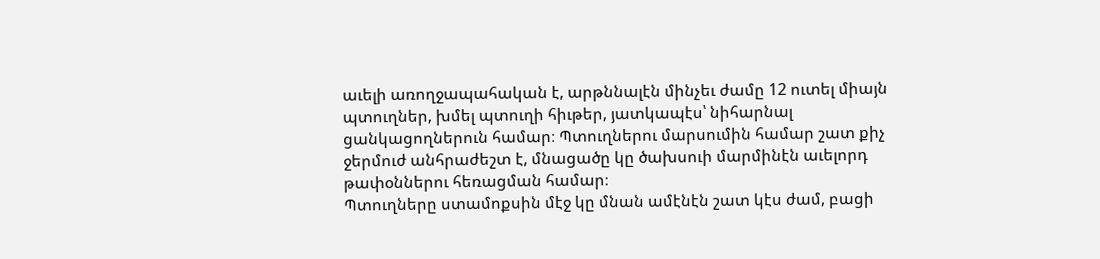աւելի առողջապահական է, արթննալէն մինչեւ ժամը 12 ուտել միայն պտուղներ, խմել պտուղի հիւթեր, յատկապէս՝ նիհարնալ ցանկացողներուն համար։ Պտուղներու մարսումին համար շատ քիչ ջերմուժ անհրաժեշտ է, մնացածը կը ծախսուի մարմինէն աւելորդ թափօններու հեռացման համար։
Պտուղները ստամոքսին մէջ կը մնան ամէնէն շատ կէս ժամ, բացի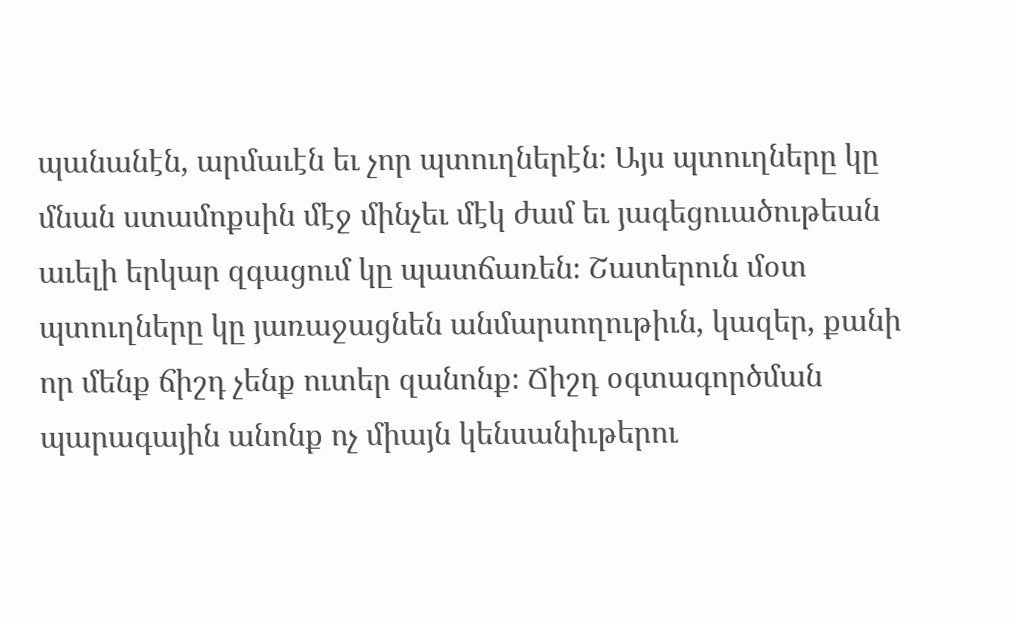պանանէն, արմաւէն եւ չոր պտուղներէն։ Այս պտուղները կը մնան ստամոքսին մէջ մինչեւ մէկ ժամ եւ յագեցուածութեան աւելի երկար զգացում կը պատճառեն։ Շատերուն մօտ պտուղները կը յառաջացնեն անմարսողութիւն, կազեր, քանի որ մենք ճիշդ չենք ուտեր զանոնք։ Ճիշդ օգտագործման պարագային անոնք ոչ միայն կենսանիւթերու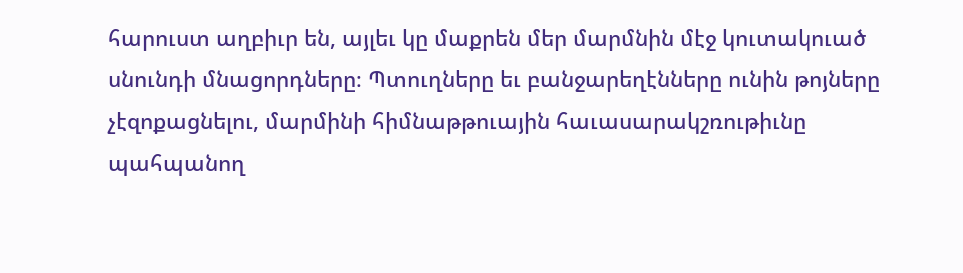հարուստ աղբիւր են, այլեւ կը մաքրեն մեր մարմնին մէջ կուտակուած սնունդի մնացորդները։ Պտուղները եւ բանջարեղէնները ունին թոյները չէզոքացնելու, մարմինի հիմնաթթուային հաւասարակշռութիւնը պահպանող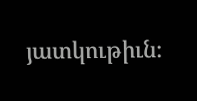յատկութիւն։